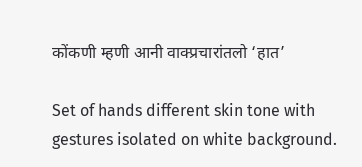कोंकणी म्हणी आनी वाक्प्रचारांतलो ‘हात’

Set of hands different skin tone with gestures isolated on white background.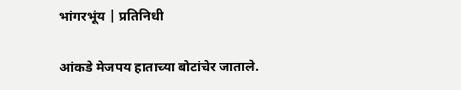भांगरभूंय | प्रतिनिधी

आंकडे मेजपय हाताच्या बोटांचेर जाताले.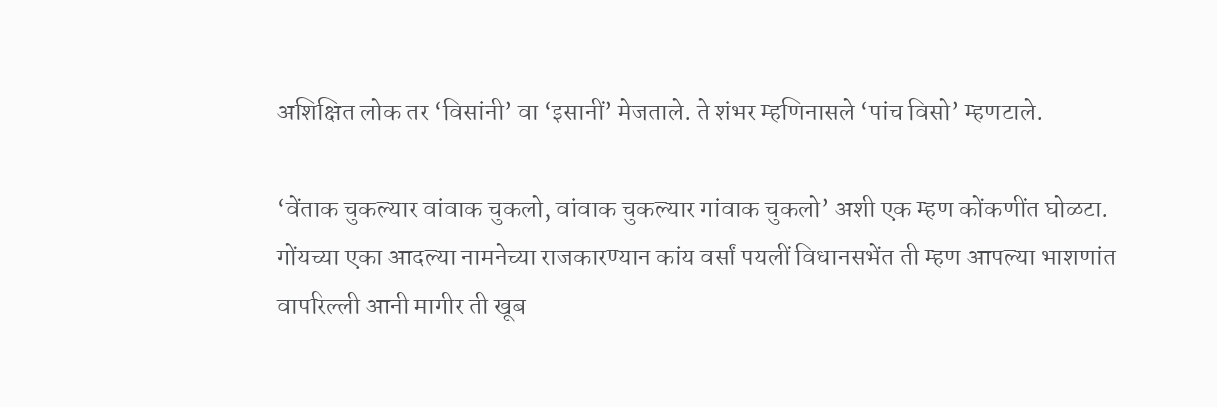अशिक्षित लोक तर ‘विसांनी’ वा ‘इसानीं’ मेजताले. ते शंभर म्हणिनासले ‘पांच विसो’ म्हणटाले.

‘वेंताक चुकल्यार वांवाक चुकलो, वांवाक चुकल्यार गांवाक चुकलो’ अशी एक म्हण कोंकणींत घोळटा. गोंयच्या एका आदल्या नामनेच्या राजकारण्यान कांय वर्सां पयलीं विधानसभेंत ती म्हण आपल्या भाशणांत वापरिल्ली आनी मागीर ती खूब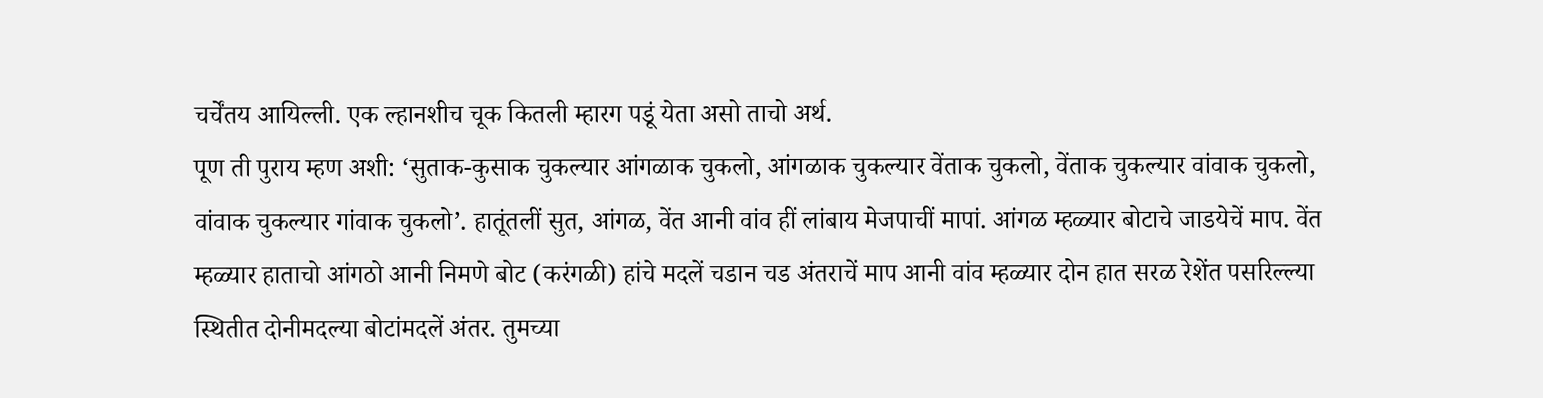चर्चेंतय आयिल्ली. एक ल्हानशीच चूक कितली म्हारग पडूं येता असो ताचो अर्थ.
पूण ती पुराय म्हण अशी: ‘सुताक-कुसाक चुकल्यार आंगळाक चुकलो, आंगळाक चुकल्यार वेंताक चुकलो, वेंताक चुकल्यार वांवाक चुकलो, वांवाक चुकल्यार गांवाक चुकलो’. हातूंतलीं सुत, आंगळ, वेंत आनी वांव हीं लांबाय मेजपाचीं मापां. आंगळ म्हळ्यार बोटाचे जाडयेचें माप. वेंत म्हळ्यार हाताचो आंगठो आनी निमणे बोट (करंगळी) हांचे मदलें चडान चड अंतराचें माप आनी वांव म्हळ्यार दोन हात सरळ रेशेंत पसरिल्ल्या स्थितीत दोनीमदल्या बोटांमदलें अंतर. तुमच्या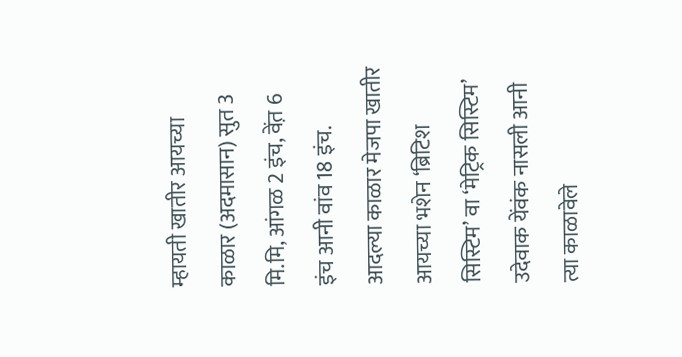म्हायती खातीर आयच्या काळार (अदमासान) सुत 3 मि.मि, आंगळ 2 इंच, वेंत़ 6 इंच आनी वांव 18 इंच.
आदल्या काळार मेजपा खातीर आयच्या भशेन ‘ब्रिटिश सिस्टिम’ वा ‘मेट्रिक सिस्टिम’ उदेवाक येंवंक नासली आनी त्या काळावेले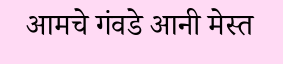आमचे गंवडे आनी मेस्त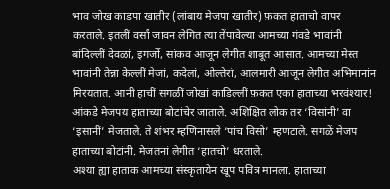भाव जोख काडपा खातीर (लांबाय मेजपा खातीर) फ़कत हाताचो वापर करताले. इतलीं वर्सां जावन लेगित त्या तेंपावेल्या आमच्या गंवडे भावांनी बांदिल्लीं देवळां, इगर्जो, सांकव आजून लेगीत शाबूत आसात. आमच्या मेस्त भावांनी तेन्ना केल्लीं मेजां, कदेलां, ओल्तेरां, आलमारी आजून लेगीत अभिमानांन मिरयतात. आनी हाचीं सगळीं जोखां काडिल्लीं फ़कत एका हाताच्या भरवंश्यार!
आंकडे मेजपय हाताच्या बोटांचेर जाताले. अशिक्षित लोक तर ‘विसांनी’ वा ‘इसानीं’ मेजताले. ते शंभर म्हणिनासले ‘पांच विसो’ म्हणटाले. सगळें मेजप हाताच्या बोटांनी. मेजतनां लेगीत ‘हातचो’ धरताले.
अश्या ह्या हाताक आमच्या संस्कृतायेन खूप पवित्र मानला. हाताच्या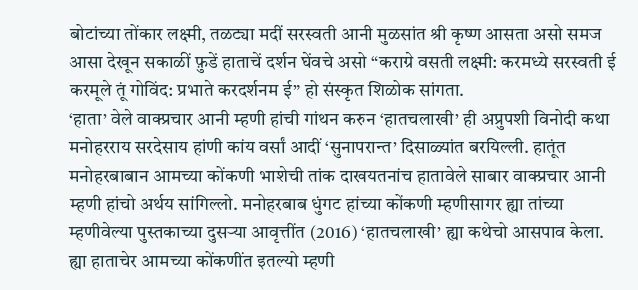बोटांच्या तोंकार लक्ष्मी, तळट्या मदीं सरस्वती आनी मुळसांत श्री कृष्ण आसता असो समज आसा देखून सकाळीं फ़ुडें हाताचें दर्शन घेंवचे असो “कराग्रे वसती लक्ष्मी: करमध्ये सरस्वती ई करमूले तूं गोविंद: प्रभाते करदर्शनम ई” हो संस्कृत शिळोक सांगता.
‘हाता’ वेले वाक्प्रचार आनी म्हणी हांची गांथन करुन ‘हातचलाखी’ ही अप्रुपशी विनोदी कथा मनोहरराय सरदेसाय हांणी कांय वर्सां आदीं ‘सुनापरान्त’ दिसाळ्यांत बरयिल्ली. हातूंत मनोहरबाबान आमच्या कोंकणी भाशेची तांक दाखयतनांच हातावेले साबार वाक्प्रचार आनी म्हणी हांचो अर्थय सांगिल्लो. मनोहरबाब धुंगट हांच्या कोंकणी म्हणीसागर ह्या तांच्या म्हणीवेल्या पुस्तकाच्या दुसऱ्या आवृत्तींत (2016) ‘हातचलाखी’ ह्या कथेचो आसपाव केला.
ह्या हाताचेर आमच्या कोंकणींत इतल्यो म्हणी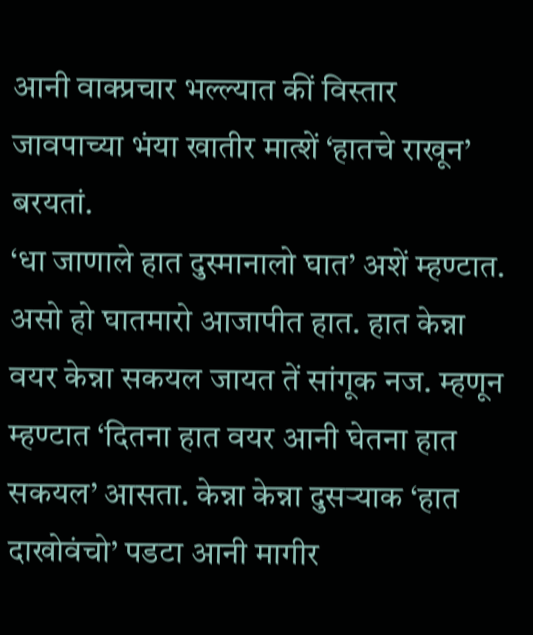आनी वाक्प्रचार भल्ल्यात कीं विस्तार जावपाच्या भंया खातीर मात्शें ‘हातचे राखून’ बरयतां.
‘धा जाणाले हात दुस्मानालो घात’ अशें म्हण्टात. असो हो घातमारो आजापीत हात. हात केन्ना वयर केन्ना सकयल जायत तें सांगूक नज. म्हणून म्हण्टात ‘दितना हात वयर आनी घेतना हात सकयल’ आसता. केन्ना केन्ना दुसऱ्याक ‘हात दाखोवंचो’ पडटा आनी मागीर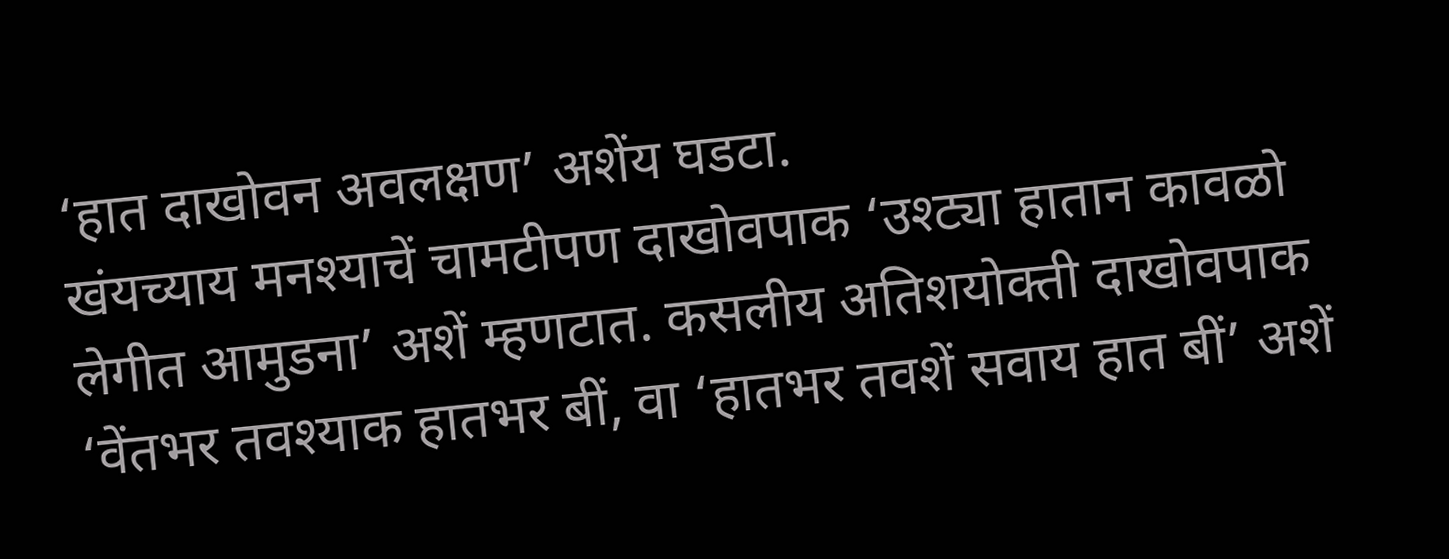‘हात दाखोवन अवलक्षण’ अशेंय घडटा.
खंयच्याय मनश्याचें चामटीपण दाखोवपाक ‘उश्ट्या हातान कावळो लेगीत आमुडना’ अशें म्हणटात. कसलीय अतिशयोक्ती दाखोवपाक ‘वेंतभर तवश्याक हातभर बीं, वा ‘हातभर तवशें सवाय हात बीं’ अशें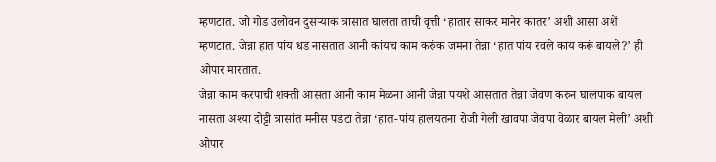म्हणटात. जो गोड उलोवन दुसऱ्याक त्रासात घालता ताची वृत्ती ‘हातार साकर मानेर कातर’ अशी आसा अशें म्हणटात. जेन्ना हात पांय धड नासतात आनी कांयच काम करुंक जमना तेन्ना ‘हात पांय रवले काय करूं बायले?’ ही ओपार मारतात.
जेन्ना काम करपाची शक्ती आसता आनी काम मेळना आनी जेन्ना पयशे आसतात तेन्ना जेवण करुन घालपाक बायल नासता अश्या दोट्टी त्रासांत मनीस पडटा तेन्ना ‘हात-पांय हालयतना रोजी गेली खावपा जेवपा वेळार बायल मेली’ अशी ओपार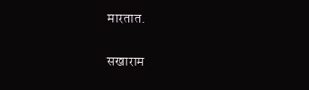मारतात.

सखाराम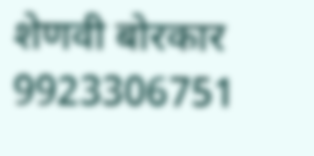शेणवी बोरकार
9923306751